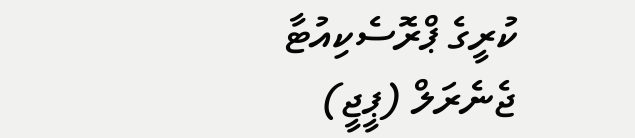ކުރީގެ ޕްރޮސެކިއުޓާ ޖެނެރަލް (ޕީޖީ)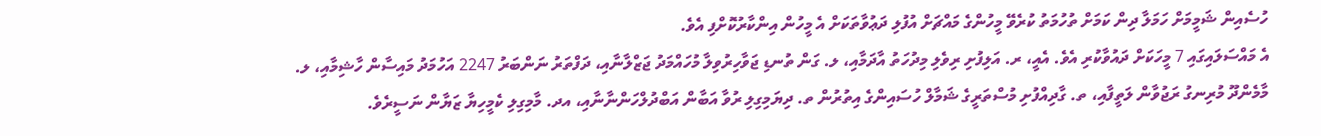ހުސެއިން ޝަމީމަށް ހަމަލާ ދިން ކަމަށް ތުހުމަތު ކުރެވޭ މީހުންގެ މައްޗަށް އުފުލި ދަޢުވާތަކަށް އެ މީހުން އިންކާރުކޮށްފި އެވެ.
އެ މައްސަލައިގައި 7 މީހަކަށް ދައުވާކުރި އެވެ. އެއީ، ރ. އަލިފުށި ރިވެލި މިދުހަތު އާދަމާއި، ލ. ގަން ތުނޑި ޖަވާހިރުވިލާ މުހައްމަދު ޖަޒްލާނާއި، ދަފްތަރު ނަންބަރު 2247 އަހުމަދު މައިސާން ހާޝިމާއި، ލ. މާމެންދޫ މުރިނގު ރަޖުވާން ލަތީފާއި، ތ. ގާދިއްފުށި މުސްތަރީގެ ޝަމާލް ހުސައިންގެ އިތުރުން ތ. ދިޔަމިގިލި ރުވާ އަބާން އަބްދުލްހަންނާނާއި، އދ. މާމިގިލި ކެމީހިޔާ ޒަޔާން ނަސީރެވެ.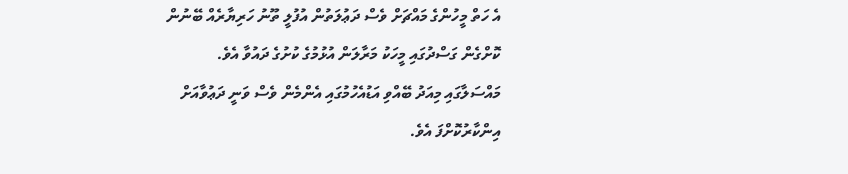އެ ހަތް މީހުންގެ މައްޗަށް ވެސް ދަޢުލަތުން އުފުލީ ތޫނު ހަރިޔާރެއް ބޭނުން ކޮށްގެން ގަސްދުގައި މީހަކު މަރާލަން އުޅުމުގެ ކުށުގެ ދައުވާ އެވެ.
މައްސަލާގައި މިއަދު ބޭއްވި އަޑުއެހުމުގައި އެންމެން ވެސް ވަނީ ދަޢުވާއަށް އިންކާރުކޮށްފަ އެވެ.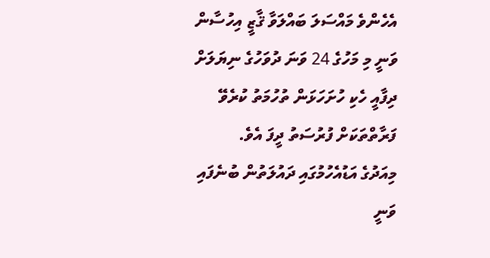އެހެންވެ މައްސަލަ ބައްލަވާ ޤާޒީ އިހުސާން ވަނީ މި މަހުގެ 24 ވަނަ ދުވަހުގެ ނިޔަލަށް ދިފާއީ ހެކި ހުށަހަޅަން ތުހުމަތު ކުރެވޭ ފަރާތްތަކަށް ފުރުސަތު ދީފަ އެވެ.
މިއަދުގެ އަޑުއެހުމުގައި ދައުލަތުން ބުނެފައި ވަނީ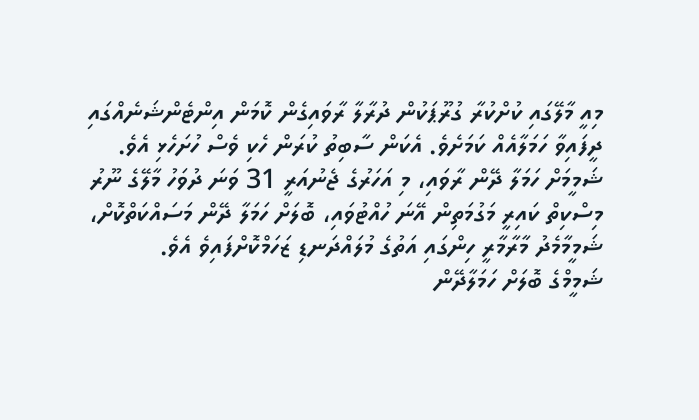މިއީ މާލޭގައި ކުށްކުރާ ގުރޫޕަކުން ދުރާލާ ރާވައިގެން ކޮމަން އިންޓެންޝަނެއްގައި ދީފައިވާ ހަމަލާއެއް ކަމަށެވެ. އެކަން ސާބިތު ކުރަން ހެކި ވެސް ހުށަހެޅި އެވެ. ޝަމީމަށް ހަމަލާ ދޭން ރާވައި، މި އަހަރުގެ ޖެނުއަރީ 31 ވަނަ ދުވަހު މާލޭގެ ނޫރު މިސްކިތް ކައިރީ މަގުމަތިން އޭނަ ހުއްޓުވައި، ބޮލަށް ހަމަލާ ދޭން މަސައްކަތްކޮށް، ޝަމީމާމެދު މާރާމާރީ ހިންގައި އަތުގެ މުލައްދަނޑި ޒަހަމްކޮށްފައިވެ އެވެ.
ޝަމީމްގެ ބޮލަށް ހަމަލާދޭން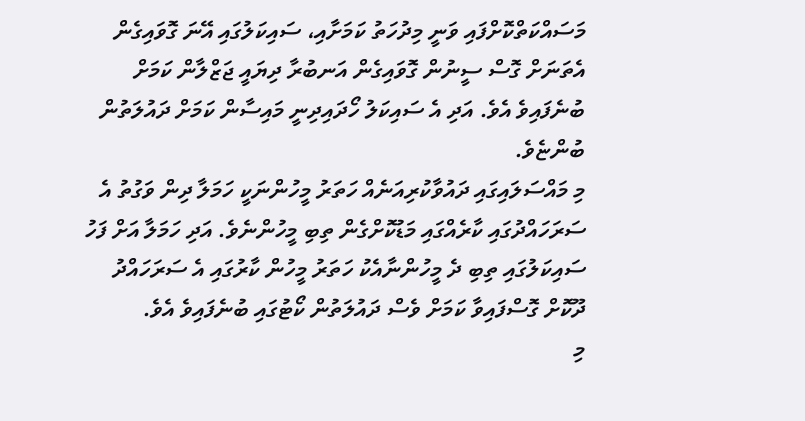މަސައްކަތްކޮށްފައި ވަނީ މިދުހަތު ކަމަށާއި، ސައިކަލުގައި އޭނަ ގޮވައިގެން އެތަނަށް ގޮސް ސީނުން ގޮވައިގެން އަނބުރާ ދިޔައީ ޖަޒްލާން ކަމަށް ބުނެފައިވެ އެވެ. އަދި އެ ސައިކަލު ހޯދައިދިނީ މައިސާން ކަމަށް ދައުލަތުން ބުންޏެވެ.
މި މައްސަލައިގައި ދައުވާކުރިއަނެއް ހަތަރު މީހުންނަކީ ހަމަލާ ދިން ވަގުތު އެ ސަރަހައްދުގައި ކާރެއްގައި މަޑުކޮށްގެން ތިބި މީހުންނެވެ. އަދި ހަމަލާ އަށް ފަހު ސައިކަލުގައި ތިބި ދެ މީހުންނާއެކު ހަތަރު މީހުން ކާރުގައި އެ ސަރަހައްދު ދޫކޮށް ގޮސްފައިވާ ކަމަށް ވެސް ދައުލަތުން ކޯޓުގައި ބުނެފައިވެ އެވެ.
މި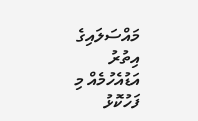މައްސަލައިގެ އިތުރު އަޑުއެހުމެއް މި ފަހުކޮޅު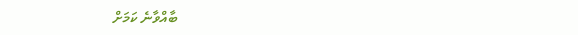ބާއްވާނެ ކަމަށް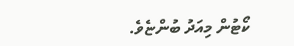ކޯޓުން މިއަދު ބުންޏެވެ.